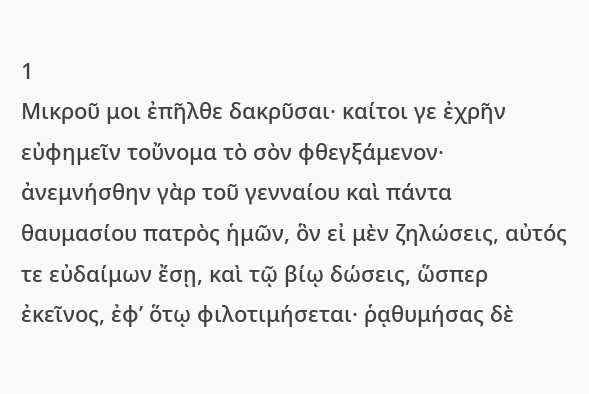1
Μικροῦ μοι ἐπῆλθε δακρῦσαι· καίτοι γε ἐχρῆν εὐφημεῖν τοὔνομα τὸ σὸν φθεγξάμενον· ἀνεμνήσθην γὰρ τοῦ γενναίου καὶ πάντα θαυμασίου πατρὸς ἡμῶν, ὃν εἰ μὲν ζηλώσεις, αὐτός τε εὐδαίμων ἔσῃ, καὶ τῷ βίῳ δώσεις, ὥσπερ ἐκεῖνος, ἐφ’ ὅτῳ φιλοτιμήσεται· ῥᾳθυμήσας δὲ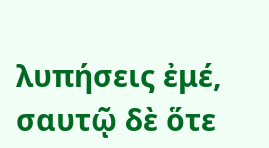λυπήσεις ἐμέ, σαυτῷ δὲ ὅτε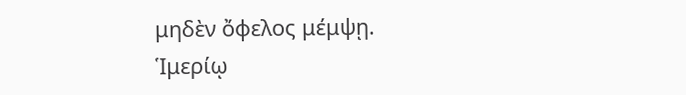μηδὲν ὄφελος μέμψῃ.
Ἱμερίῳ